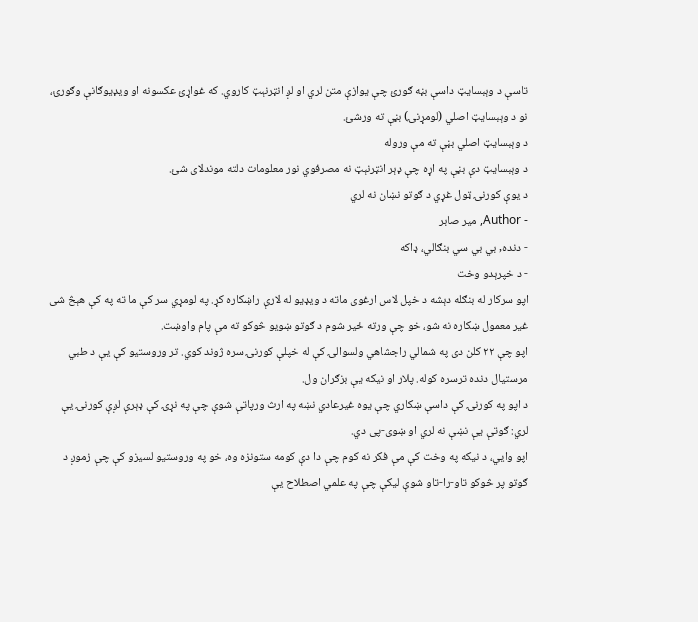تاسې د وېبسایټ داسې بڼه ګورئ چې یوازې متن لري او لږ انټرنېټ کاروي. که غواړئ عکسونه او ویډیوګانې وګورئ، نو د وېبسایټ اصلي (لومړنۍ) بڼې ته ورشئ.
د وېبسایټ اصلي بڼې ته مې وروله
د وېبسایټ دې بڼې په اړه چې ډېر انټرنېټ نه مصرفوي نور معلومات دلته موندلای شئ.
د یوې کورنۍ ټول غړي د ګوتو نښان نه لري
- Author, میر صابر
- دنده, بي بي سي بنګالي، ډاکه
- د خپرېدو وخت
اپو سرکار له بنګله دېشه د خپل لاس ارغوی ماته د ویډیو له لارې راښکاره کړ. په لومړي سر کې ما ته په کې هېڅ شی غیر معمول ښکاره نه شو، خو چې ورته ځیر شوم د ګوتو ښویو څوکو ته مې پام واوښت.
اپو چې ۲۲ کلن دی په شمالي راجشاهي ولسوالۍ کې له خپلې کورنۍ سره ژوند کوي. تر وروستیو کې یې د طبي مرستیال دنده ترسره کوله. پلار او نیکه یې بزګران ول.
د اپو په کورنۍ کې داسې ښکاري چې یوه غیرعادي نښه په ارث ورپاتې شوې چې په نړۍ کې ډېرې لږې کورنۍ یې لري: ګوتې یې نښې نه لري او ښوی-پی دي.
اپو وايي، د نیکه په وخت کې مې فکر نه کوم چې دا دې کومه ستونزه وه، خو په وروستیو لسیزو کې چې زموږ د ګوتو پر څوکو تاو-را-تاو شوې لیکې چې په علمي اصطلاح یې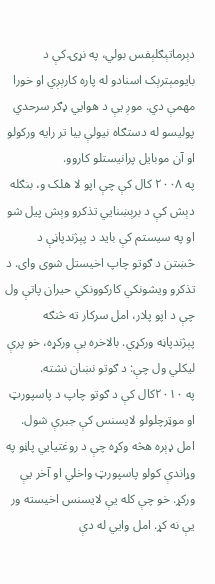دېرماتېګلېفس بولي، په نړۍ کې د بایومېترېک اسنادو له پاره کارېږي او خورا مهمې دي. موږ یې د هوايي ډګر سرحدي پولیسو له دستګاه نیولې بیا تر رایه ورکولو او آن موبایل پرانیستلو کاروو.
په ۲۰۰۸ کال کې چې اپو لا هلک و، بنګله دېش کې د برېښنايي تذکرو وېش پیل شو او په سیستم کې باید د پېژندپاڼې د څښتن د ګوتو چاپ اخیستل شوی وای. د تذکرو ویشونکي کارکوونکي حیران پاتې ول چې د اپو پلار، امل سرکار ته څنګه پېژندپاڼه ورکړي. بالاخره یې ورکړه، خو پرې لیکلي ول چې: د ګوتو نښان نشته.
په ۲۰۱۰کال کې د ګوتو چاپ د پاسپورټ او موټرچلولو لایسنس کې جبرې شول. امل ډېره هڅه وکړه چې د روغتیايي پاڼو په وړاندې کولو پاسپورټ واخلي او آخر یې ورکړ. خو چې کله یې لایسنس اخیسته ور یې نه کړ. امل وايي له دې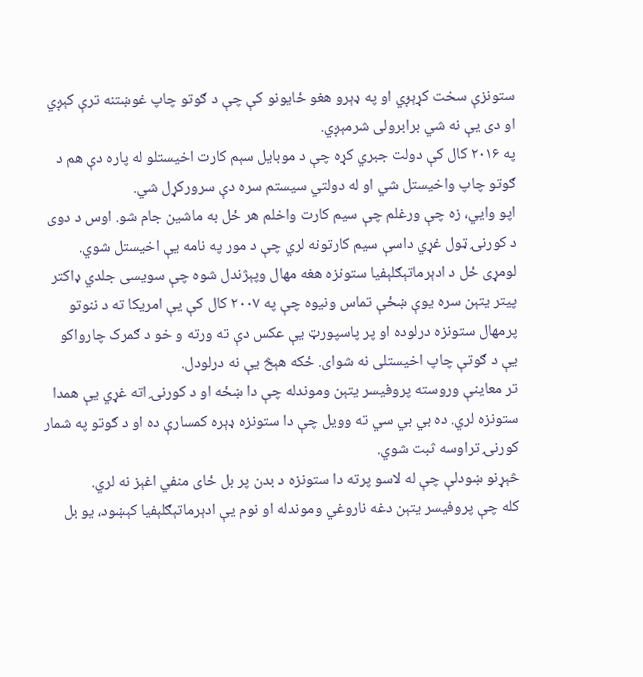ستونزې سخت کړېږي او په ډېرو هغو ځایونو کې چې د ګوتو چاپ غوښتنه ترې کېږي او دی یې نه شي برابرولی شرمېږي.
په ۲۰۱۶ کال کې دولت جبري کړه چې د موبایل سېم کارت اخیستلو له پاره دې هم د ګوتو چاپ واخیستل شي او له دولتي سیستم سره دې سرورکړل شي.
اپو وايي، زه چې ورغلم چې سیم کارت واخلم هر ځل به ماشین جام شو. اوس د دوی د کورنۍ ټول غړي داسې سیم کارتونه لري چې د مور په نامه یې اخیستل شوي.
لومړی ځل د ادېرماتېګلېفیا ستونزه هغه مهال وپېژندل شوه چې سویسی جلدي ډاکتر پیتر یتېن سره یوې ښځې تماس ونیوه چې په ۲۰۰۷ کال کې یې امریکا ته د ننوتو پرمهال ستونزه درلوده او پر پاسپورټ یې عکس دې ته ورته و خو د ګمرک چارواکو یې د ګوتې چاپ اخیستلی نه شوای. ځکه هېڅ یې نه درلودل.
تر معاینې وروسته پروفیسر یتېن وموندله چې دا ښځه او د کورنۍ اته غړي یې همدا ستونزه لري. ده بي بي سي ته وویل چې دا ستونزه ډېره کمسارې ده او د ګوتو په شمار کورنۍ تراوسه ثبت شوي.
څېړنو ښودلې چې له لاسو پرته دا ستونزه د بدن پر بل ځای منفي اغېز نه لري.
کله چې پروفیسر یتېن دغه ناروغي وموندله او نوم يې ادېرماتېګلېفیا کېښود، یو بل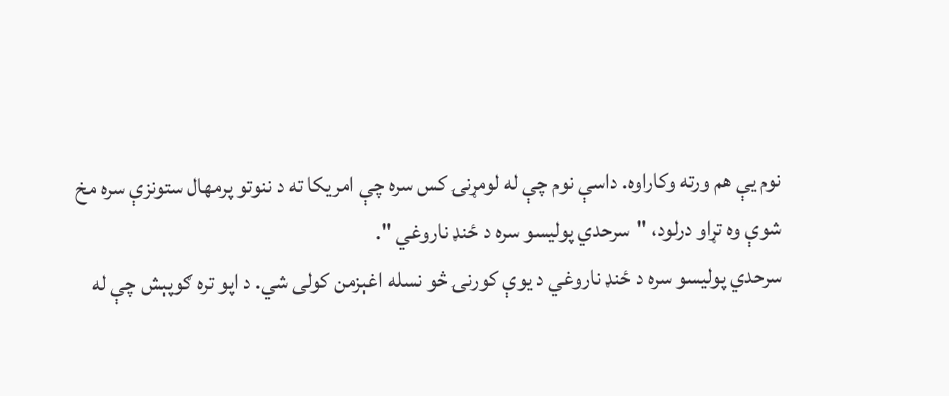نوم یې هم ورته وکاراوه. داسې نوم چې له لومړنۍ کس سره چې امریکا ته د ننوتو پرمهال ستونزې سره مخ شوې وه تړاو درلود، "سرحدي پولیسو سره د ځنډ ناروغي ".
سرحدي پولیسو سره د ځنډ ناروغي د یوې کورنۍ څو نسله اغېزمن کولی شي. د اپو تره ګوپېش چې له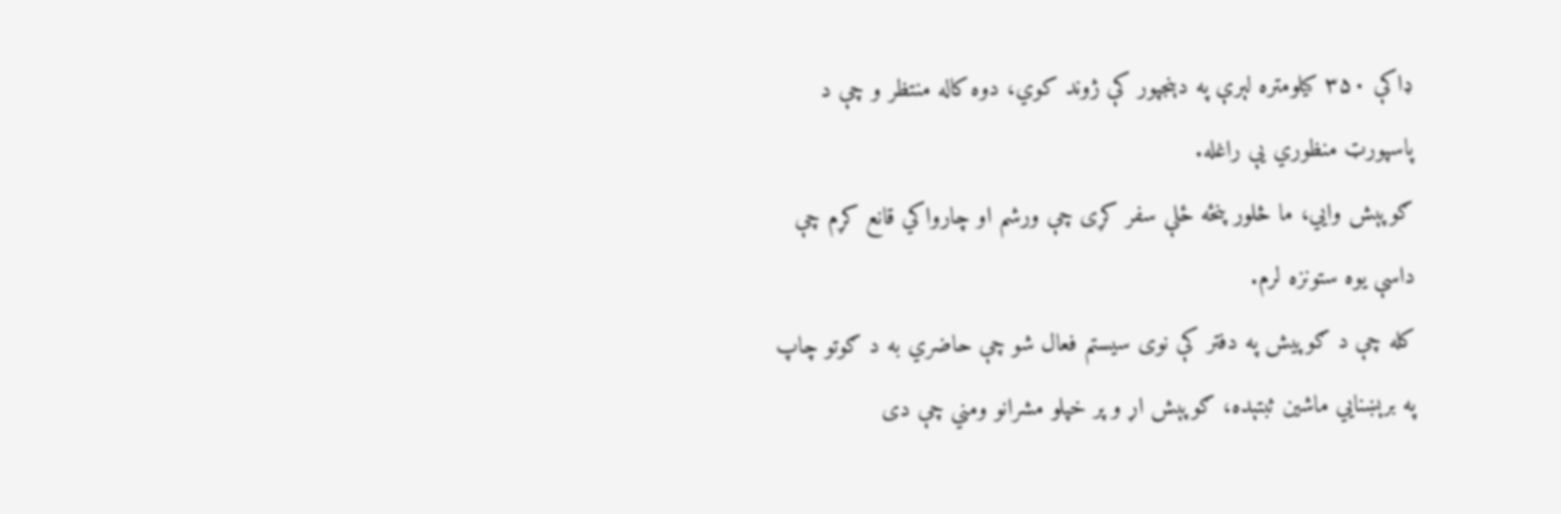ډاکې ۳۵۰ کیلومتره لېرې په دېنجپور کې ژوند کوي، دوه کاله منتظر و چې د پاسپورټ منظوري یې راغله.
ګوپېش وايي، ما څلور پنځه ځلې سفر کړی چې ورشم او چارواکي قانع کړم چې داسې یوه ستونزه لرم.
کله چې د ګوپیش په دفتر کې نوی سیستم فعال شو چې حاضري به د ګوتو چاپ په برېښنايي ماشین ثبتېده، ګوپېش اړ و پر خپلو مشرانو ومني چې دی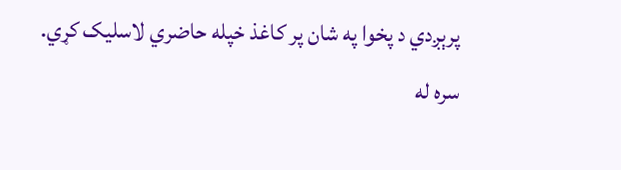پرېږدي د پخوا په شان پر کاغذ خپله حاضري لاسلیک کړي.
سره له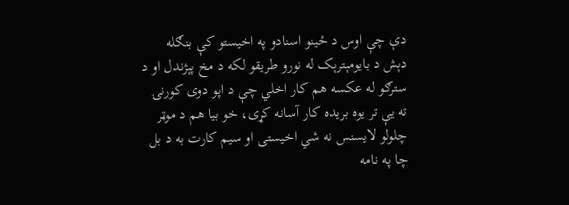دې چې اوس د ځینو اسنادو په اخیستو کې بنګله دېش د بایومېترېک له نورو طریقو لکه د مخ پېژندل او د سترګو له عکسه هم کار اخلي چې د اپو دوی کورنۍ ته یې تر یوه بریده کار آسانه کړی، خو بیا هم د موټر چلولو لایسنس نه شي اخیستی او سیم کارت به د بل چا په نامه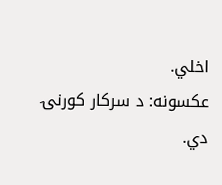اخلي.
عکسونه: د سرکار کورنۍ دي.